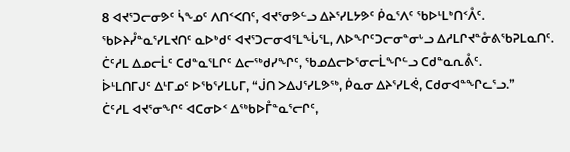8 ᐊᔪᕐᑐᓕᓂᕗᑦ ᓵᖕᓄᑦ ᐱᑎᑉᐸᑎᑦ, ᐊᔪᕐᓂᕗᓪᓗ ᐃᔨᕐᓯᒪᔭᕗᑦ ᑮᓇᕐᐱᑦ ᖃᐅᒻᒪᒃᑎᑉᐰᑦ.
ᖃᐅᔨᓮᓐᓇᕐᓯᒪᔪᑎᑦ ᓇᐅᒃᑯᑦ ᐊᔪᕐᑐᓕᓂᐊᕐᒪᖔᕐᒪ, ᐱᐅᖏᑦᑐᓕᓂᓐᓂᒡᓗ ᐃᓱᒪᒋᔪᓐᓁᕕᖃᕈᒪᓇᑎᑦ.
ᑖᑦᓱᒪ ᐃᓄᓕᒫᑦ ᑕᑯᓐᓇᕐᒪᒋᑦ ᐃᓕᖅᑯᓯᖏᑦ, ᖃᓄᐃᓕᐅᕐᓂᓕᒫᖏᓪᓗ ᑕᑯᓐᓇᕆᕔᑦ.
ᐆᒻᒪᑎᒥᒍᑦ ᐃᒻᒥᓄᑦ ᐅᖃᕐᓯᒪᒐᒥ, “ᒎᑎ ᐳᐃᒍᕐᓯᒪᕗᖅ, ᑮᓇᓂ ᐃᔨᕐᓯᒪᕚ, ᑕᑯᓂᐊᓐᖏᓚᕐᓗ.”
ᑖᑦᓱᒪ ᐊᔪᕐᓂᖏᑦ ᐊᑕᓂᐅᑉ ᐃᖅᑲᐅᒤᓐᓇᕐᓕᒋᑦ,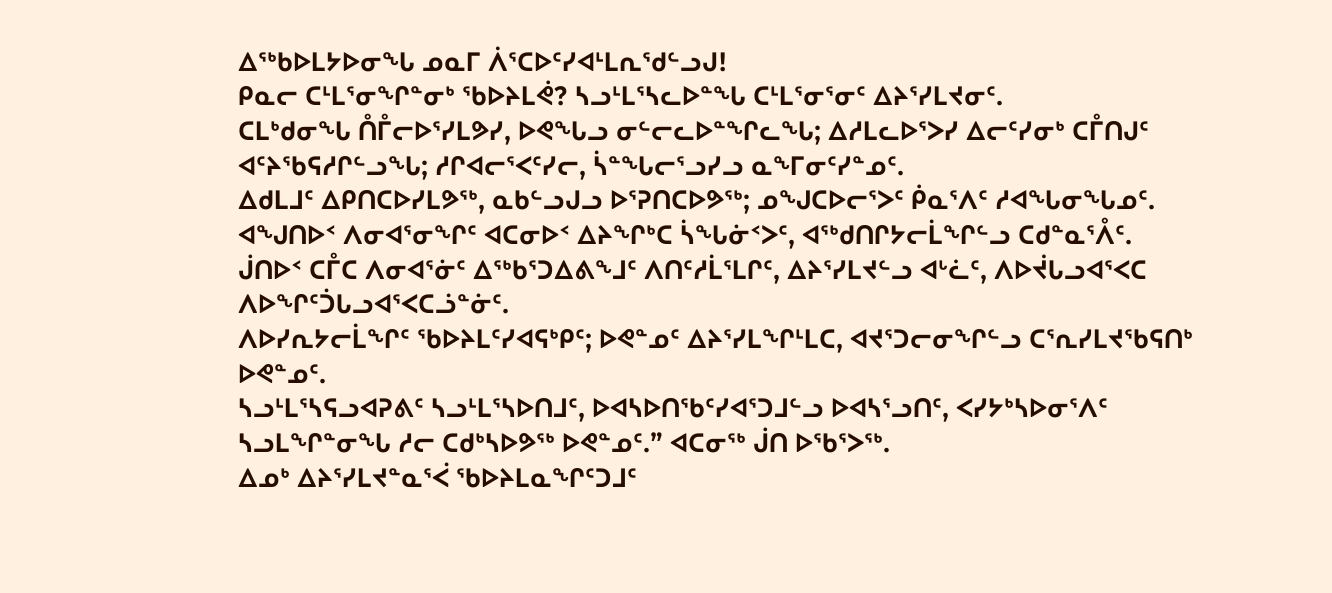ᐃᖅᑲᐅᒪᔭᐅᓂᖓ ᓄᓇᒥ ᐲᕐᑕᐅᑦᓯᐊᒻᒪᕆᖁᓪᓗᒍ!
ᑭᓇᓕ ᑕᒻᒪᕐᓂᖏᓐᓂᒃ ᖃᐅᔨᒪᕚ? ᓴᓗᒻᒪᕐᓴᓚᐅᓐᖓ ᑕᒻᒪᕐᓂᕐᓂᑦ ᐃᔨᕐᓯᒪᔪᓂᑦ.
ᑕᒪᒃᑯᓂᖓ ᑍᒤᓕᐅᕐᓯᒪᕗᓯ, ᐅᕙᖓᓗ ᓂᓪᓕᓚᐅᓐᖏᓚᖓ; ᐃᓱᒪᓚᐅᕐᐳᓯ ᐃᓕᑦᓯᓂᒃ ᑕᒤᑎᒍᑦ ᐊᑦᔨᖃᕋᓱᒋᓪᓗᖓ; ᓱᒋᐊᓕᕐᐸᑦᓯᓕ, ᓵᓐᖓᓕᕐᓗᓯᓗ ᓇᖕᒥᓂᑦᓯᓐᓄᑦ.
ᐃᑯᒪᒧᑦ ᐃᑭᑎᑕᐅᓯᒪᕗᖅ, ᓇᑲᓪᓗᒍᓗ ᐅᕐᕈᑎᑕᐅᕗᖅ; ᓄᖑᑕᐅᓕᕐᐳᑦ ᑮᓇᕐᐱᑦ ᓱᐊᖓᓂᖓᓄᑦ.
ᐊᖑᑎᐅᑉ ᐱᓂᐊᕐᓂᖏᑦ ᐊᑕᓂᐅᑉ ᐃᔨᖏᒃᑕ ᓵᖓᓃᑉᐳᑦ, ᐊᖅᑯᑎᒋᔭᓕᒫᖏᓪᓗ ᑕᑯᓐᓇᕐᐰᑦ.
ᒎᑎᐅᑉ ᑕᒤᑕ ᐱᓂᐊᕐᓃᑦ ᐃᖅᑲᕐᑐᐃᕕᖕᒧᑦ ᐱᑎᑦᓱᒫᕐᒪᒋᑦ, ᐃᔨᕐᓯᒪᔪᓪᓗ ᐊᒡᓛᑦ, ᐱᐅᔫᒐᓗᐊᕐᐸᑕ ᐱᐅᖏᑦᑑᒐᓗᐊᕐᐸᑕᓘᓐᓃᑦ.
ᐱᐅᓯᕆᔭᓕᒫᖏᑦ ᖃᐅᔨᒪᑦᓯᐊᕋᒃᑭᑦ; ᐅᕙᓐᓄᑦ ᐃᔨᕐᓯᒪᖏᒻᒪᑕ, ᐊᔪᕐᑐᓕᓂᖏᓪᓗ ᑕᕐᕆᓯᒪᔪᖃᕋᑎᒃ ᐅᕙᓐᓄᑦ.
ᓴᓗᒻᒪᕐᓴᕋᓗᐊᕈᕕᑦ ᓴᓗᒻᒪᕐᓴᐅᑎᒧᑦ, ᐅᐊᓴᐅᑎᖃᑦᓯᐊᕐᑐᒧᓪᓗ ᐅᐊᓴᕐᓗᑎᑦ, ᐸᓯᔭᒃᓴᐅᓂᕐᐱᑦ ᓴᓗᒪᖏᓐᓂᖓ ᓱᓕ ᑕᑯᒃᓴᐅᕗᖅ ᐅᕙᓐᓄᑦ.” ᐊᑕᓂᖅ ᒎᑎ ᐅᖃᕐᐳᖅ.
ᐃᓄᒃ ᐃᔨᕐᓯᒪᔪᓐᓇᕐᐹ ᖃᐅᔨᒪᓇᖏᑦᑐᒧᑦ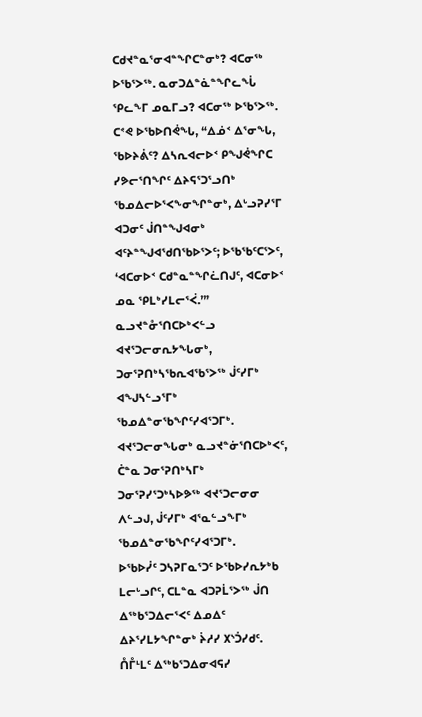ᑕᑯᔪᓐᓇᕐᓂᐊᓐᖏᑕᓐᓂᒃ? ᐊᑕᓂᖅ ᐅᖃᕐᐳᖅ. ᓇᓂᑐᐃᓐᓈᓐᖏᓚᖔ ᕿᓚᖕᒥ ᓄᓇᒥᓗ? ᐊᑕᓂᖅ ᐅᖃᕐᐳᖅ.
ᑕᕝᕙ ᐅᖃᐅᑎᕚᖓ, “ᐃᓅᑉ ᐃᕐᓂᖓ, ᖃᐅᔨᕖᑦ? ᐃᓴᕆᐊᓕᐅᑉ ᑭᖑᕚᖏᑕ ᓯᕗᓕᕐᑎᖏᑦ ᐃᔨᕋᕐᑐᕐᓗᑎᒃ ᖃᓄᐃᓕᐅᕐᐸᖕᓂᖏᓐᓂᒃ, ᐃᒡᓗᕈᓯᕐᒥ ᐊᑐᓂᑦ ᒎᑎᓐᖑᐊᓂᒃ ᐊᑦᔨᓐᖑᐊᖁᑎᖃᐅᕐᐳᑦ; ᐅᖃᖃᑦᑕᕐᐳᑦ, ‘ᐊᑕᓂᐅᑉ ᑕᑯᓐᓇᓐᖏᓛᑎᒍᑦ, ᐊᑕᓂᐅᑉ ᓄᓇ ᕿᒪᒃᓯᒪᓕᕐᐹ.’”
ᓇᓗᔪᓐᓁᕐᑎᑕᐅᒃᐸᓪᓗ ᐊᔪᕐᑐᓕᓂᕆᔭᖓᓂᒃ, ᑐᓂᕐᕈᑎᒃᓴᖃᕆᐊᖃᕐᐳᖅ ᒎᑦᓯᒥᒃ ᐊᖑᓴᓪᓗᕐᒥᒃ ᖃᓄᐃᓐᓂᖃᖏᑦᓯᐊᕐᑐᒥᒃ.
ᐊᔪᕐᑐᓕᓂᖓᓂᒃ ᓇᓗᔪᓐᓃᕐᑎᑕᐅᒃᐸᑦ, ᑖᓐᓇ ᑐᓂᕐᕈᑎᒃᓴᒥᒃ ᑐᓂᕐᕈᓯᕐᑐᒃᓴᐅᕗᖅ ᐊᔪᕐᑐᓕᓂᓂ ᐱᓪᓗᒍ, ᒎᑦᓯᒥᒃ ᐊᕐᓇᓪᓗᖕᒥᒃ ᖃᓄᐃᓐᓂᖃᖏᑦᓯᐊᕐᑐᒥᒃ.
ᐅᖃᐅᓰᑦ ᑐᓴᕈᒥᓇᕐᑐᑦ ᐅᖃᐅᓯᕆᔭᒃᑲ ᒪᓕᒡᓗᒋᑦ, ᑕᒪᓐᓇ ᐊᑐᕈᒫᕐᐳᖅ ᒎᑎ ᐃᖅᑲᕐᑐᐃᓕᕐᐸᑦ ᐃᓄᐃᑦ ᐃᔨᕐᓯᒪᔭᖏᓐᓂᒃ ᔩᓱᓯ ᙭ᔅᑑᓯᑯᑦ.
ᑍᒤᒻᒪᑦ ᐃᖅᑲᕐᑐᐃᓂᐊᕋᓯ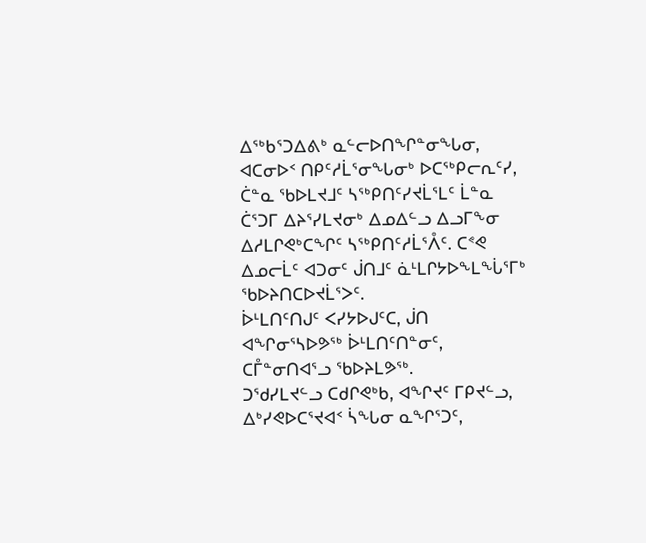ᐃᖅᑲᕐᑐᐃᕕᒃ ᓇᓪᓕᐅᑎᖏᓐᓂᖓᓂ, ᐊᑕᓂᐅᑉ ᑎᑭᑦᓱᒫᕐᓂᖓᓂᒃ ᐅᑕᖅᑭᓕᕆᑦᓯ, ᑖᓐᓇ ᖃᐅᒪᔪᒧᑦ ᓴᖅᑭᑎᑦᓯᔪᒫᕐᒪᑦ ᒫᓐᓇ ᑖᕐᑐᒥ ᐃᔨᕐᓯᒪᔪᓂᒃ ᐃᓄᐃᓪᓗ ᐃᓗᒥᖕᓂ ᐃᓱᒪᒋᕙᒃᑕᖏᑦ ᓴᖅᑭᑎᑦᓱᒫᕐᐰᑦ. ᑕᕝᕙ ᐃᓄᓕᒫᑦ ᐊᑐᓂᑦ ᒎᑎᒧᑦ ᓈᒻᒪᒋᔭᐅᖕᒪᖔᕐᒥᒃ ᖃᐅᔨᑎᑕᐅᔪᒫᕐᐳᑦ.
ᐆᒻᒪᑎᑦᑎᒍᑦ ᐸᓯᔭᐅᒍᑦᑕ, ᒎᑎ ᐊᖏᓂᕐᓴᐅᕗᖅ ᐆᒻᒪᑎᑦᑎᓐᓂᑦ, ᑕᒤᓐᓂᑎᐊᕐᓗ ᖃᐅᔨᒪᕗᖅ.
ᑐᖁᓯᒪᔪᓪᓗ ᑕᑯᒋᕙᒃᑲ, ᐊᖏᔪᑦ ᒥᑭᔪᓪᓗ, ᐃᒃᓯᕙᐅᑕᕐᔪᐊᑉ ᓵᖓᓂ ᓇᖏᕐᑐᑦ,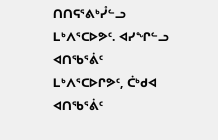ᑎᑎᕋᕐᕕᒃᓮᓪᓗ ᒪᒃᐱᕐᑕᐅᕗᑦ. ᐊᓯᖏᓪᓗ ᐊᑎᖃᕐᕖᑦ ᒪᒃᐱᕐᑕᐅᒋᕗᑦ, ᑖᒃᑯᐊ ᐊᑎᖃᕐᕖᑦ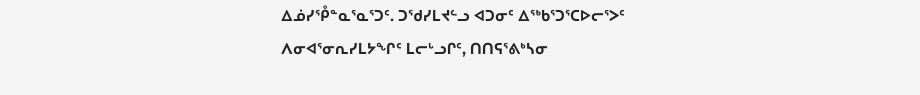ᐃᓅᓯᕾᓐᓇᕐᓇᕐᑐᑦ. ᑐᖁᓯᒪᔪᓪᓗ ᐊᑐᓂᑦ ᐃᖅᑲᕐᑐᕐᑕᐅᓕᕐᐳᑦ ᐱᓂᐊᕐᓂᕆᓯᒪᔭᖏᑦ ᒪᓕᒡᓗᒋᑦ, ᑎᑎᕋᕐᕕᒃᓴᓂ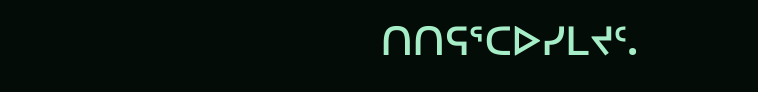ᑎᑎᕋᕐᑕᐅᓯᒪᔪᑦ.